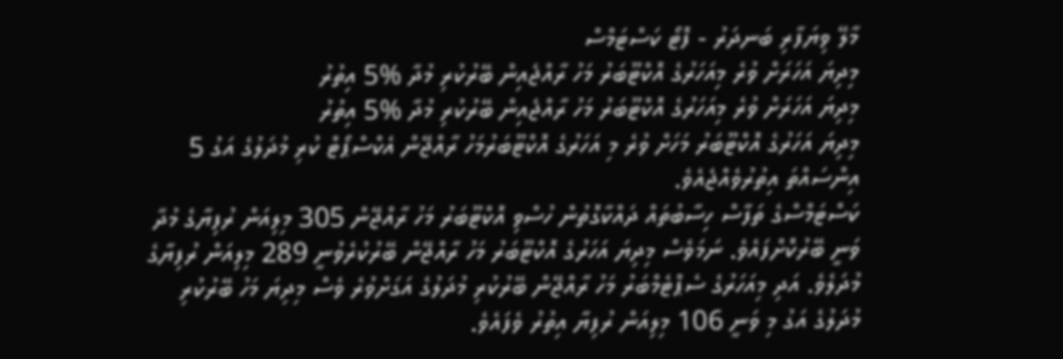މާލޭ ވިޔަފާރި ބަނދަރު - ފޮޓޯ ކަސްޓަމްސް
މިދިޔަ އަހަރަށް ވުރެ މިއަހަރުގެ އޮކްޓޫބަރު މަހު ރާއްޖެއިން ބޭރުކުރި މުދާ %5 އިތުރު
މިދިޔަ އަހަރަށް ވުރެ މިއަހަރުގެ އޮކްޓޫބަރު މަހު ރާއްޖެއިން ބޭރުކުރި މުދާ %5 އިތުރު
މިދިޔަ އަހަރުގެ އޮކްޓޫބަރު މަހަށް ވުރެ މި އަހަރުގެ އޮކްޓޫބަރުމަހު ރާއްޖޭން އެކްސްޕޯޓް ކުރި މުދަލުގެ އަގު 5 އިންސައްތަ އިތުރުވެއްޖެއެވެ.
ކަސްޓަމްސްގެ ތަފާސް ހިސާބުތައް ދައްކާގޮތުން ހުސްވި އޮކްޓޫބަރު މަހު ރާއްޖޭން 305 މިލިއަން ރުފިޔާގެ މުދާ ވަނީ ބޭރުކޮށްފައެވެ. ނަމަވެސް މިދިޔަ އަހަރުގެ އޮކްޓޫބަރު މަހު ރާއްޖޭން ބޭރުކުރެވުނީ 289 މިލިއަން ރުފިޔާގެ މުދަލެވެ. އަދި މިއަހަރުގެ ސެޕްޓެމްބަރު މަހު ރާއްޖޭން ބޭރުކުރި މުދަލުގެ އަގަށްވުރެ ވެސް މިދިޔަ މަހު ބޭރުކުރި މުދަލުގެ އަގު މި ވަނީ 106 މިލިއަން ރުފިޔާ އިތުރު ވެފައެވެ.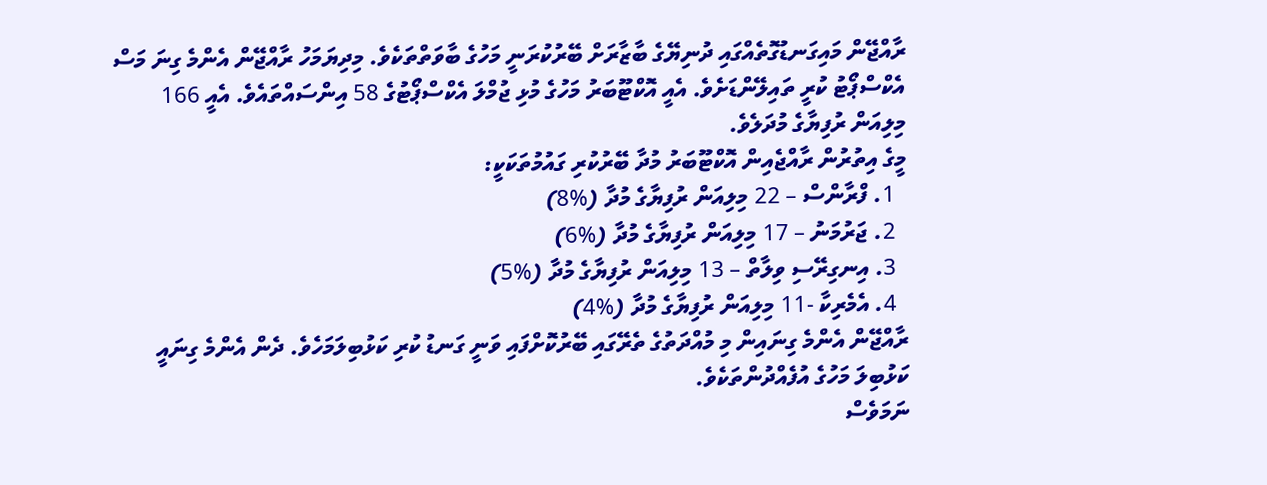ރާއްޖޭން މައިގަނޑުގޮތެއްގައި ދުނިޔޭގެ ބާޒާރަށް ބޭރުކުރަނީ މަހުގެ ބާވަތްތަކެވެ. މިދިޔަމަހު ރާއްޖޭން އެންމެ ގިނަ މަސް އެކްސްޕޯޓު ކުރީ ތައިލޭންޑަށެވެ. އެއީ އޮކްޓޫބަރު މަހުގެ މުޅި ޖުމްލަ އެކްސްޕޯޓުގެ 58 އިންސައްތައެވެ. އެއީ 166 މިލިއަން ރުފިޔާގެ މުދަލެވެ.
މީގެ އިތުރުން ރާއްޖެއިން އޮކްޓޫބަރު މުދާ ބޭރުކުރި ގައުމުތަކަކީ:
  1. ފްރާންސް – 22 މިލިއަން ރުފިޔާގެ މުދާ (%8)
  2. ޖަރުމަނު – 17 މިލިއަން ރުފިޔާގެ މުދާ (%6)
  3. އިނގިރޭސި ވިލާތް – 13 މިލިއަން ރުފިޔާގެ މުދާ (%5)
  4. އެމެރިކާ -11 މިލިއަން ރުފިޔާގެ މުދާ (%4)
ރާއްޖޭން އެންމެ ގިނައިން މި މުއްދަތުގެ ތެރޭގައި ބޭރުކޮށްފައި ވަނީ ގަނޑު ކުރި ކަޅުބިލަމަހެވެ. ދެން އެންމެ ގިނައީ ކަޅުބިލަ މަހުގެ އުފެއްދުންތަކެވެ.
ނަމަވެސް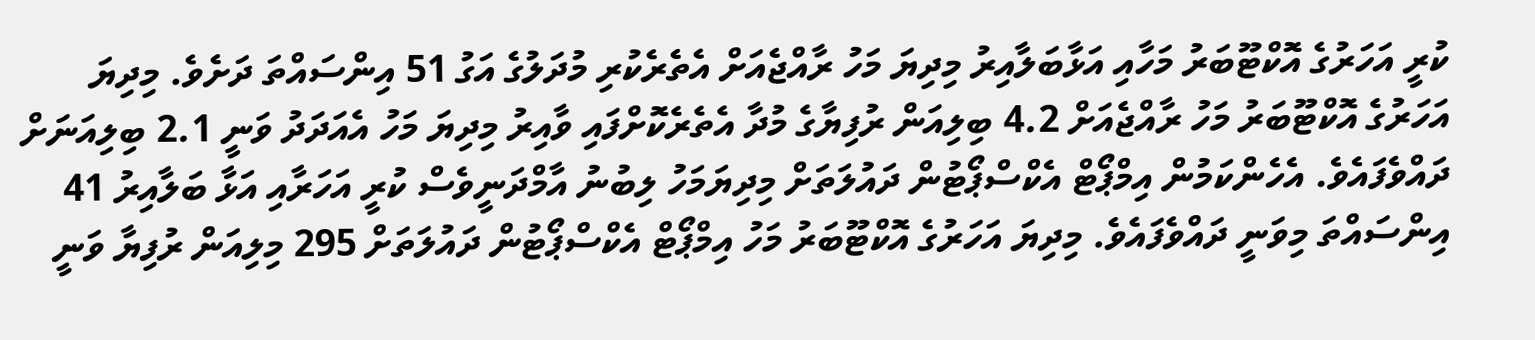ކުރީ އަހަރުގެ އޮކްޓޫބަރު މަހާއި އަޅާބަލާއިރު މިދިޔަ މަހު ރާއްޖެއަށް އެތެރެކުރި މުދަލުގެ އަގު 51 އިންސައްތަ ދަށެވެ. މިދިޔަ އަހަރުގެ އޮކްޓޫބަރު މަހު ރާއްޖެއަށް 4.2 ބިލިއަން ރުފިޔާގެ މުދާ އެތެރެކޮށްފައި ވާއިރު މިދިޔަ މަހު އެއަދަދު ވަނީ 2.1 ބިލިއަނަށް ދައްވެފައެވެ. އެހެންކަމުން އިމްޕޯޓް އެކްސްޕޯޓުން ދައުލަތަށް މިދިޔަމަހު ލިބުނު އާމްދަނީވެސް ކުރީ އަހަރާއި އަޅާ ބަލާއިރު 41 އިންސައްތަ މިވަނީ ދައްވެފައެވެ. މިދިޔަ އަހަރުގެ އޮކްޓޫބަރު މަހު އިމްޕޯޓް އެކްސްޕޯޓުން ދައުލަތަށް 295 މިލިއަން ރުފިޔާ ވަނީ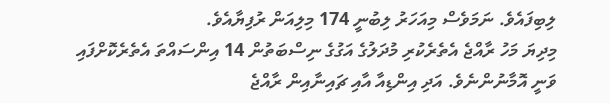ލިބިފައެވެ. ނަމަވެސް މިއަހަރު ލިބުނީ 174 މިލިއަން ރުފިޔާއެވެ.
މިދިޔަ މަހު ރާއްޖެ އެތެރެކުރި މުދަލުގެ އަގުގެ ނިސްބަތުން 14 އިންސައްތަ އެތެރެކޮށްފައި ވަނީ އޮމާނުންނެވެ. އަދި އިންޑިއާ އާއި ޗައިނާއިން ރާއްޖެ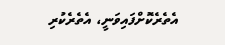އެތެރެކޮށްފައިވަނީ، އެތެރެކުރި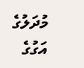މުދަލުގެ އަގުގެ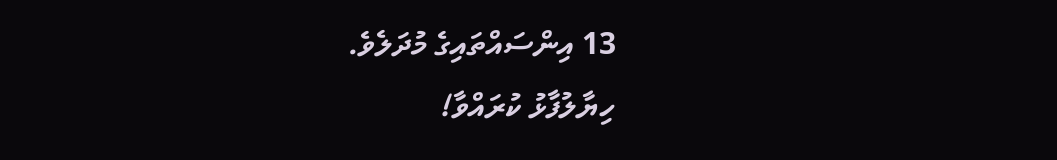13 އިންސައްތައިގެ މުދަލެވެ.
ހިޔާލުފާޅު ކުރައްވާ!